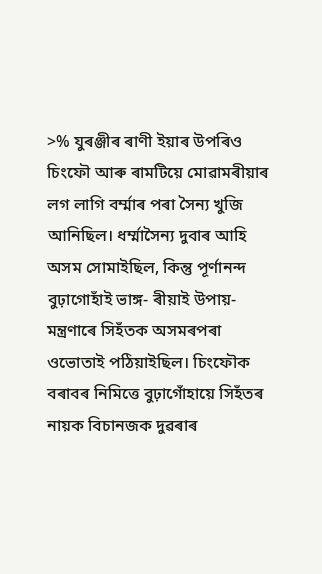>% যুৰঞ্জীৰ ৰাণী ইয়াৰ উপৰিও চিংফৌ আৰু ৰামটিয়ে মোৱামৰীয়াৰ লগ লাগি বৰ্ম্মাৰ পৰা সৈন্য খুজি আনিছিল। ধৰ্ম্মাসৈন্য দুবাৰ আহি অসম সোমাইছিল, কিন্তু পূৰ্ণানন্দ বুঢ়াগোহাঁই ভাঙ্গ- ৰীয়াই উপায়-মন্ত্ৰণাৰে সিহঁতক অসমৰপৰা ওভোতাই পঠিয়াইছিল। চিংফৌক বৰাবৰ নিমিত্তে বুঢ়াগোঁহায়ে সিহঁতৰ নায়ক বিচানজক দুৱৰাৰ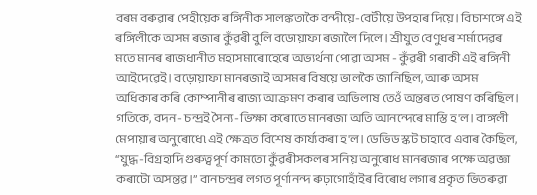বৰম বৰুৱাৰ পেহীয়েক ৰঙ্গিনীক সালঙ্কতাকৈ বন্দীয়ে-বেটীয়ে উপহাৰ দিয়ে। বিচাশঙ্গে এই ৰঙ্গিলীকে অসম ৰজাৰ কুঁৱৰী বুলি বডোয়াফা ৰজালৈ দিলে। শ্ৰীযুত বেণুধৰ শৰ্মাদেৱৰ মতে মানৰ ৰাজধানীত মহাসমাৰোহেৰে অভ্যৰ্থনা পোৱা অসম - কুঁৱৰী গৰাকী এই ৰঙ্গিনী আইদেৱেই। বড়োয়াফা মানৰজাই অসমৰ বিষয়ে ভালকৈ জানিছিল, আৰু অসম অধিকাৰ কৰি কোম্পানীৰ ৰাজ্য আক্ৰমণ কৰাৰ অভিলাষ তেওঁ অন্তৰত পোষণ কৰিছিল। গতিকে, বদন- চন্দ্ৰই সৈন্য-ভিক্ষা কৰোতে মানৰজা অতি আনন্দেৰে মাস্তি হ'ল। বাঙ্গলী মেপায়াৰ অনুৰোধে৷ এই ক্ষেত্ৰত বিশেষ কাৰ্য্যকৰা হ'ল। ডেভিড স্কট চাহাবে এবাৰ কৈছিল, “যুদ্ধ-বিগ্ৰহাদি গুৰুত্বপূৰ্ণ কামতো কুঁৱৰীসকলৰ সনিয় অনুৰোধ মানৰজাৰ পক্ষে অৱজ্ঞা কৰাটো অসন্তৱ।” বানচন্দ্ৰৰ লগত পূৰ্ণানন্দ ৰুঢ়াগোহাঁইৰ বিৰোধ লগাৰ প্ৰকৃত ভিতৰুৱা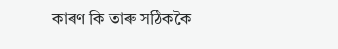কাৰণ কি তাৰু সঠিককৈ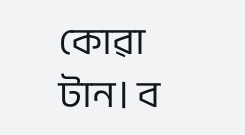কোৱা টান। ব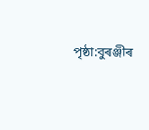পৃষ্ঠা:বুৰঞ্জীৰ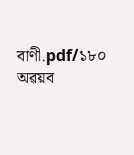বাণী.pdf/১৮০
অৱয়ব